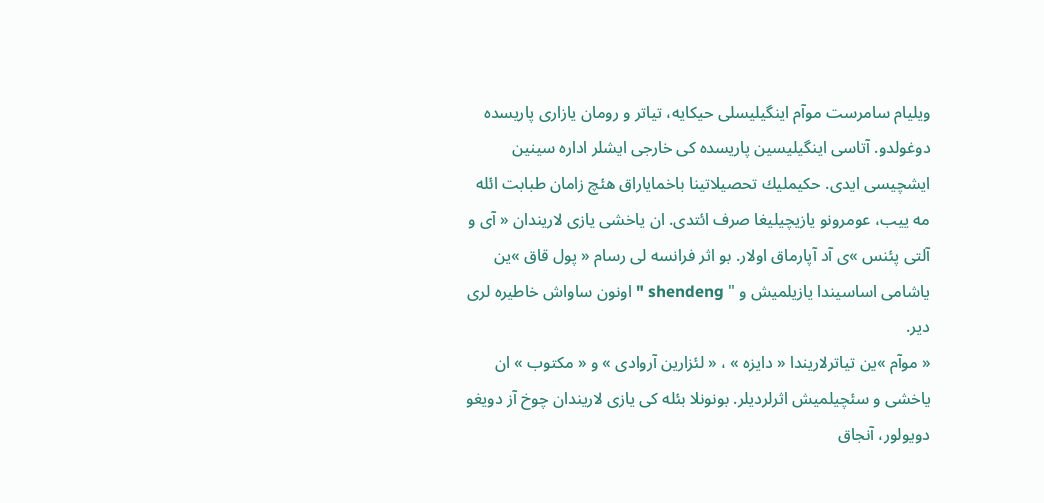ویلیام سامرست موآم اینگیلیسلی حیكایه، تیاتر و رومان یازاری پاریسده دوغولدو. آتاسی اینگیلیسین پاریسده كی خارجی ایشلر اداره سینین ایشچیسی ایدی. حكیملیك تحصیلاتینا باخمایاراق هئچ زامان طبابت ائله مه ییب، عومرونو یازیچیلیغا صرف ائتدی. ان یاخشی یازی لاریندان « آی و آلتی پئنس »ی آد آپارماق اولار. بو اثر فرانسه لی رسام « پول قاق »ین یاشامی اساسیندا یازیلمیش و " shendeng " اونون ساواش خاطیره لری دیر.
« موآم »ین تیاترلاریندا « دایزه » ، « لئزارین آروادی » و « مكتوب » ان یاخشی و سئچیلمیش اثرلردیلر. بونونلا بئله كی یازی لاریندان چوخ آز دویغو دویولور، آنجاق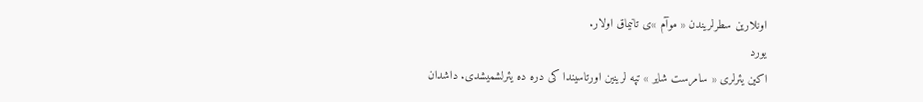اونلارین سطرلریندن « موآم »ی تانیماق اولار.
یورد
اكین یئرلری « سامرست شایر » تپه لرینین اورتاسیندا كی دره ده یئرلشمیشدی. داشدان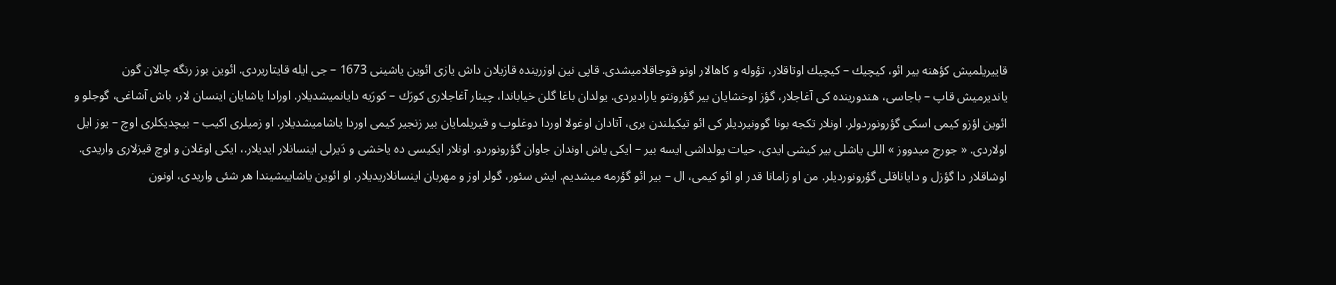قاییریلمیش كؤهنه بیر ائو، كیچیك – كیچیك اوتاقلار، تؤوله و كاهالار اونو قوجاقلامیشدی. قاپی نین اوزرینده قازیلان داش یازی ائوین یاشینی 1673 – جی ایله قایتاریردی. ائوین بوز رنگه چالان گون یاندیرمیش قاپ – باجاسی، هندورینده كی آغاجلار، گؤز اوخشایان بیر گؤرونتو یارادیردی. یولدان باغا گلن خیاباندا، چینار آغاجلاری كورَك – كورَیه دایانمیشدیلار. اورادا یاشایان اینسان لار، باش آشاغی، گوجلو و ائوین اؤزو كیمی اسكی گؤرونوردولر. اونلار تكجه بونا گوونیردیلر كی ائو تیكیلندن بری، آتادان اوغولا اوردا دوغلوب و قیریلمایان بیر زنجیر كیمی اوردا یاشامیشدیلار. او زمیلری اكیب – بیچدیكلری اوچ – یوز ایل اولاردی. « جورج میدووز » اللی یاشلی بیر كیشی ایدی، حیات یولداشی ایسه بیر – ایكی یاش اوندان جاوان گؤرونوردو. اونلار ایكیسی ده یاخشی و دَیرلی اینسانلار ایدیلار.، ایكی اوغلان و اوچ قیزلاری واریدی. اوشاقلار دا گؤزل و دایاناقلی گؤرونوردیلر. من او زامانا قدر او ائو كیمی، ال – بیر ائو گؤرمه میشدیم. ایش سئور، گولر اوز و مهربان اینسانلاریدیلار. او ائوین یاشاییشیندا هر شئی واریدی، اونون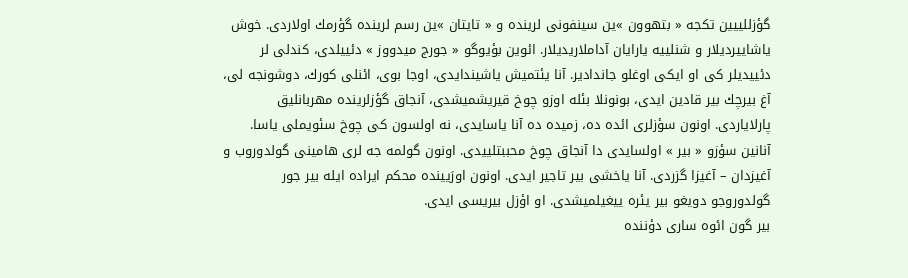گؤزللییین تكجه « بتهوون »ین سینفونی لرینده و « تایتان »ین رسم لرینده گؤرمك اولاردی. خوش یاشاییردیلار و شنلییه یارایان آداملاریدیلار. ائوین بؤیوگو « جورج میدووز » دئییلدی، كندلی لر دئییدیلر كی او ایكی اوغلو جاندادیر. آنا یئتمیش یاشیندایدی، اوجا بوی، ائنلی كورك، دوشونجه لی، آغ بیرچك بیر قادین ایدی، بونونلا بئله اوزو چوخ قیریشمیشدی، آنجاق گؤزلرینده مهربانلیق پارلایاردی. اونون سؤزلری ائده ده، زمیده ده آنا یاسایدی، نه اولسون كی چوخ سئویملی یاسا. آنانین سؤزو « بیر » اولسایدی دا آنجاق چوخ محببتلییدی. اونون گولمه جه لری هامینی گولدوروب و آغیزدان – آغیزا گزردی. آنا یاخشی بیر تاجیر ایدی. اونون اورَیینده محكم ایراده ایله بیر جور گولدوروجو دویغو بیر یئره ییغیلمیشدی. او اؤزل بیریسی ایدی.
بیر گون ائوه ساری دؤننده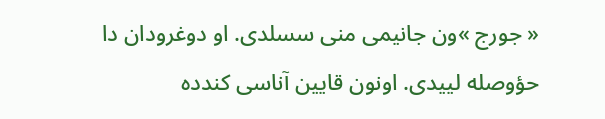« جورج »ون جانیمی منی سسلدی. او دوغرودان دا حؤوصله لییدی. اونون قایین آناسی كندده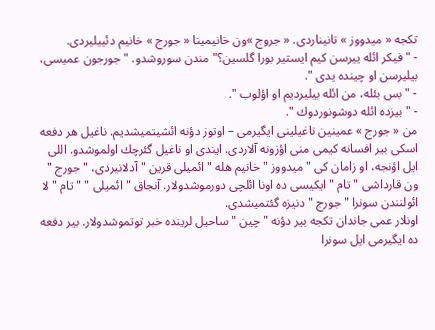تكجه « میدووز » تانیناردی. « جروج »ون خانیمینا « جورج » خانیم دئییلیردی.
- " فیكر ائله ییرسن كیم ایستیر بورا گلسین؟" مندن سوروشدو. " جورجون عمیسی، بیلیرسن او چینده یدی ".
- " بس بئله، من ائله بیلیردیم او اؤلوب ".
- " بیزده ائله دوشونوردوك ".
من « جورج » عمینین ناغیلینی ایگیرمی – اوتوز دؤنه ائشیتمیشدیم. ناغیل هر دفعه اسكی بیر افسانه كیمی منی اؤزونه آلاردی. ایندی او ناغیل گئرچك اولموشدو. اللی ایل اؤنجه، او زامان كی " میدووز " خانیم هله " ائمیلی قرین " آدلانیردی، " جورج " ون قارداشی " تام " ایكیسی ده اونا ائلچی دورموشدولار. آنجاق " ائمیلی " " تام " لا ائولنندن سونرا " جورج " دنیزه گئتمیشدی.
اونلار عمی جاندان تكجه بیر دؤنه " چین " ساحیل لرینده خبر توتموشدولار. بیر دفعه ده ایگیرمی ایل سونرا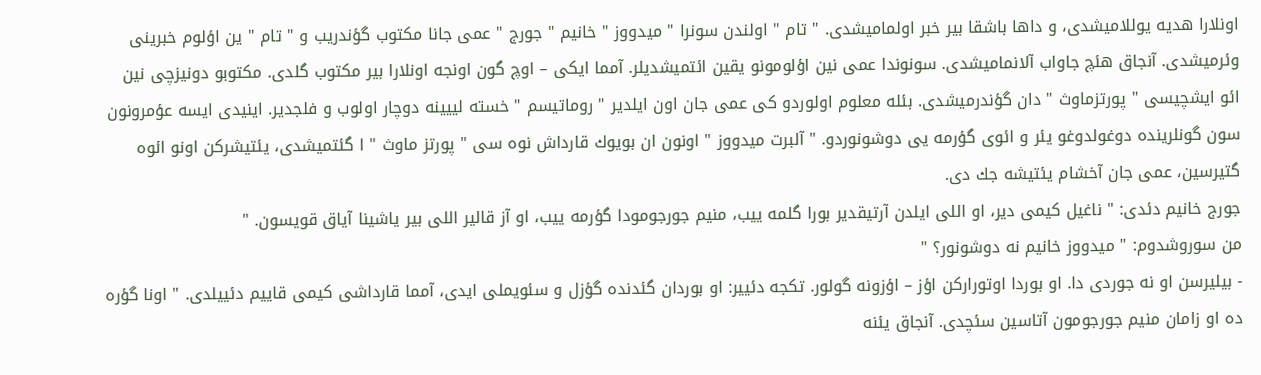اونلارا هدیه یوللامیشدی، و داها باشقا بیر خبر اولمامیشدی. " تام " اولندن سونرا " میدووز " خانیم " جورج " عمی جانا مكتوب گؤندریب و " تام " ین اؤلوم خبرینی وئرمیشدی. آنجاق هئچ جاواب آلانمامیشدی. سونوندا عمی نین اؤلومونو یقین ائتمیشدیلر. آمما ایكی – اوچ گون اونجه اونلارا بیر مكتوب گلدی. مكتوبو دونیزچی نین ائو ایشچیسی " پورتزماوث " دان گؤندرمیشدی. بئله معلوم اولوردو كی عمی جان اون ایلدیر " روماتیسم " خسته لییینه دوچار اولوب و فلجدیر. اینیدی ایسه عؤمرونون سون گونلرینده دوغولدوغو یئر و ائوی گؤرمه یی دوشونوردو. " آلبرت میدووز " اونون ان بویوك قارداش نوه سی " پورتز ماوث " ا گئتمیشدی، یئتیشركن اونو ائوه گتیرسین، عمی جان آخشام یئتیشه جك دی.
جورج خانیم دئدی: " ناغیل كیمی دیر، او اللی ایلدن آرتیقدیر بورا گلمه ییب، منیم جورجومودا گؤرمه ییب، او آز قالیر اللی بیر یاشینا آیاق قویسون. "
من سوروشدوم: " میدووز خانیم نه دوشونور؟ "
- بیلیرسن او نه جوردی دا. او بوردا اوتوراركن اؤز – اؤزونه گولور. تكجه دئییر: او بوردان گئدنده گؤزل و سئویملی ایدی، آمما قارداشی كیمی قاییم دئییلدی. " اونا گؤره ده او زامان منیم جورجومون آتاسین سئچدی. آنجاق یئنه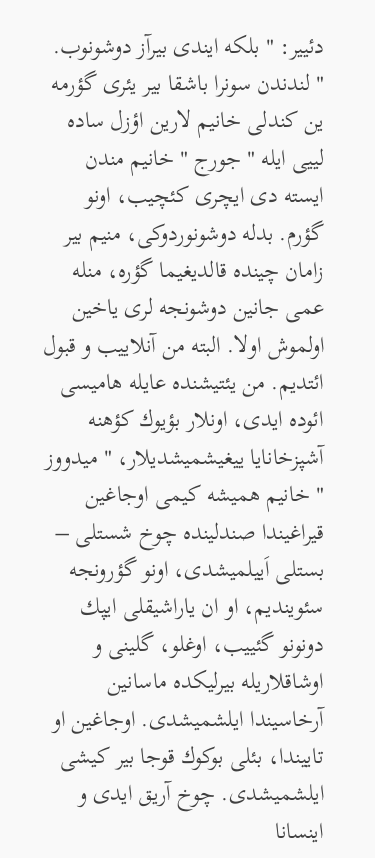دئییر: " بلكه ایندی بیرآز دوشونوب. " لندندن سونرا باشقا بیر یئری گؤرمه ین كندلی خانیم لارین اؤزل ساده لییی ایله " جورج " خانیم مندن ایسته دی ایچری كئچیب، اونو گؤرم. بدله دوشونوردوكی، منیم بیر زامان چینده قالدیغیما گؤره، منله عمی جانین دوشونجه لری یاخین اولموش اولا. البته من آنلاییب و قبول ائتدیم. من یئتیشنده عایله هامیسی ائوده ایدی، اونلار بؤیوك كؤهنه آشپزخانایا ییغیشمیشدیلار، " میدووز " خانیم همیشه كیمی اوجاغین قیراغیندا صندلینده چوخ شستلی – بستلی اَییلمیشدی، اونو گؤرونجه سئویندیم، او ان یاراشیقلی ایپك دونونو گئییب، اوغلو، گلینی و اوشاقلاریله بیرلیكده ماسانین آرخاسیندا ایلشمیشدی. اوجاغین او تاییندا، بئلی بوكوك قوجا بیر كیشی ایلشمیشدی. چوخ آریق ایدی و اینسانا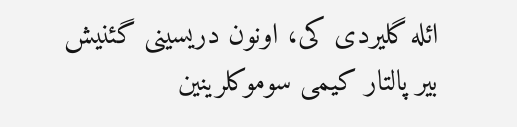ائله گلیردی كی، اونون دریسینی گئنیش بیر پالتار كیمی سوموكلرینین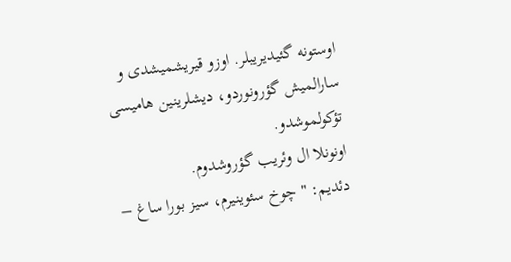اوستونه گئیدیریبلر. اوزو قیریشمیشدی و سارالمیش گؤرونوردو، دیشلرینین هامیسی تؤكولموشدو.
اونونلا ال وئریب گؤروشدوم.
دئدیم: " چوخ سئوینیرم، سیز بورا ساغ –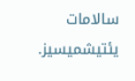سالامات یئتیشمیسیز.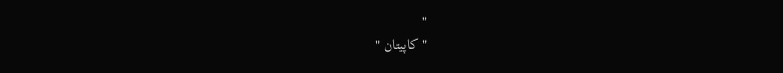"
" كاپیتان "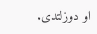او دوزلتدی.